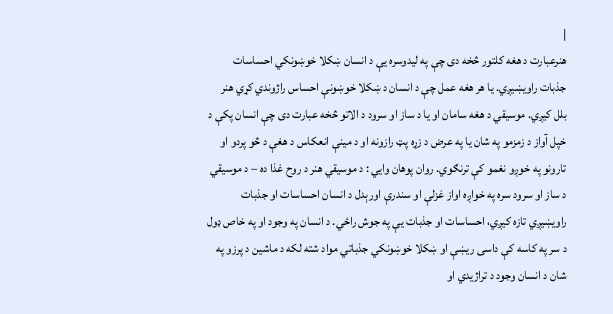|
هنرعبارت د هغه كلتور څخه دى چې په ليدوسره يې د انسان ښكلا خوښونكي احساسات جذبات راويښيږي. يا هر هغه عمل چې د انسان د ښكلا خوښونې احساس راژوندي كړي هنر بلل كيږي. موسيقي د هغه سامان او يا د ساز او سرود د الاتو څخه عبارت دى چې انسان پكې د خپل آواز د زمزمو په شان يا په عرض د زړه پټ رازونه او د مينې انعكاس د هغې د څو پردو او تارونو په خوږو نغمو كې ترنګوي. روان پوهان وايي : د موسيقي هنر د روح غذا ده – د موسيقي د ساز او سرود سره په خواږه اواز غزلې او سندرې اورېدل د انسان احساسات او جذبات راويښيږي تازه كيږي، احساسات او جذبات يې په جوش راځي. د انسان په وجود او په خاص ډول د سر په كاسه كې داسى ريښې او ښكلا خوښونكي جذباتي مواد شته لكه د ماشين د پرزو په شان د انسان وجود د تراژيدي او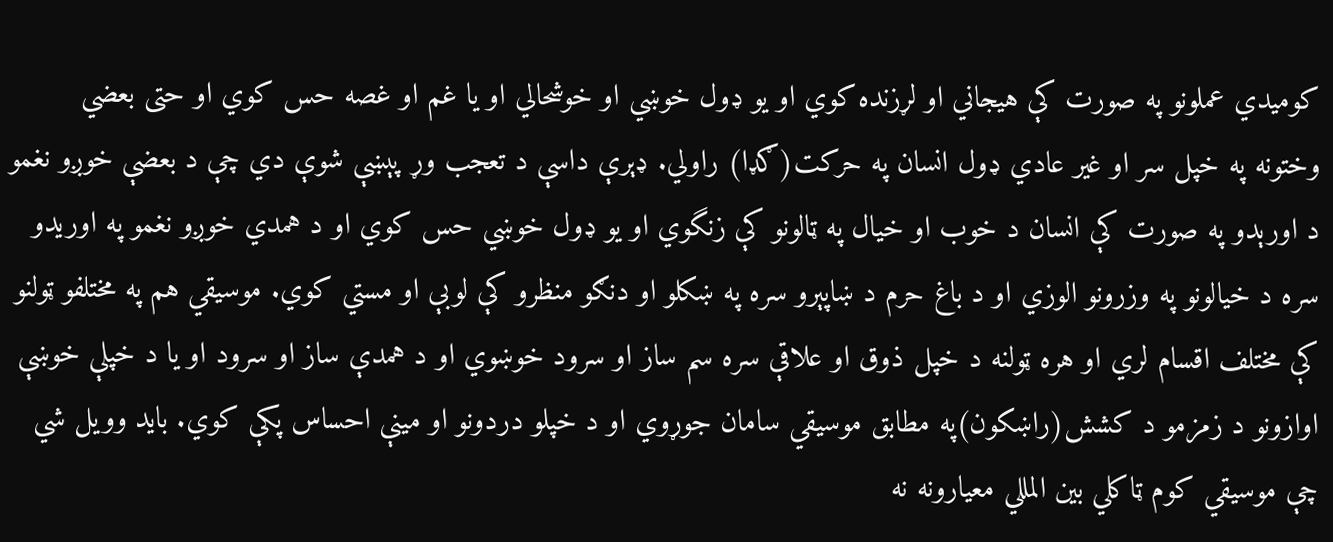كوميدي عملونو په صورت كې هيجاني او لړزنده كوي او يو ډول خوښي او خوشحالي او يا غم او غصه حس كوي او حتى بعضي وختونه په خپل سر او غير عادي ډول انسان په حركت(ګډا) راولي. ډېرې داسې د تعجب وړ پېښې شوې دي چې د بعضې خوږو نغمو د اورېدو په صورت كې انسان د خوب او خيال په ټالونو كې زنگوي او يو ډول خوښي حس كوي او د همدي خوږو نغمو په اوريدو سره د خيالونو په وزرونو الوزي او د باغ حرم د ښاپېرو سره په ښكلو او دنګو منظرو كې لوبې او مستي كوي. موسيقي هم په مختلفو ټولنو كې مختلف اقسام لري او هره ټولنه د خپل ذوق او علاقې سره سم ساز او سرود خوښوي او د همدې ساز او سرود او يا د خپلې خوښې اوازونو د زمزمو د كشش(راښكون)په مطابق موسيقي سامان جوړوي او د خپلو دردونو او مينې احساس پكې كوي. بايد وويل شي چې موسيقي كوم ټاكلي بين المللي معيارونه نه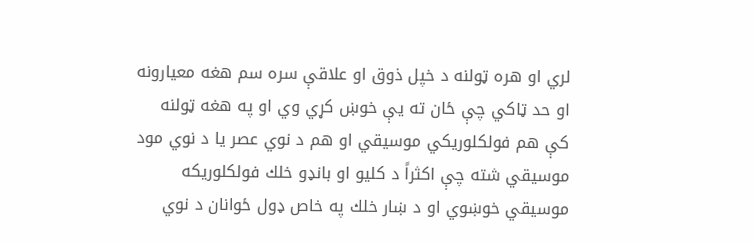لري او هره ټولنه د خپل ذوق او علاقې سره سم هغه معيارونه او حد ټاكي چې ځان ته يې خوښ كړي وي او په هغه ټولنه كې هم فولكلوريكي موسيقي او هم د نوي عصر يا د نوي مود موسيقي شته چې اكثراً د كليو او بانډو خلك فولكلوريكه موسيقي خوښوي او د ښار خلك په خاص ډول ځوانان د نوي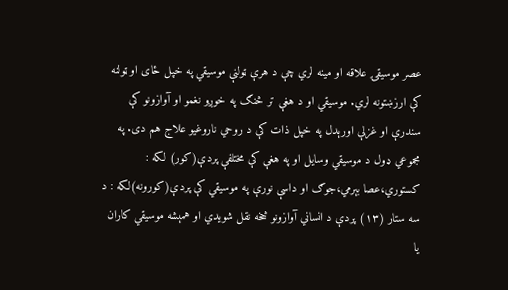عصر موسيقۍ علاقه او مينه لري چې د هرې ټولنې موسيقي په خپل ځاى او ټولنه كې ارزښتونه لري. موسيقي او د هغې تر څنګ په خوږو نغمو او آوازونو كې سندرې او غزلې اورېدل په خپل ذات كې د روحي ناروغيو علاج هم دى. په مجموعي ډول د موسيقي وسايل او په هغې كې مختلفې پردې(كور) لكه : كستوري،عصا بېرمي،جوګ او داسې نورې په موسيقي كې پردې(كورونه)لكه : د سه ستار (۱۳) پردې د انساني آوازونو څخه نقل شويدي او همېشه موسيقي كاران يا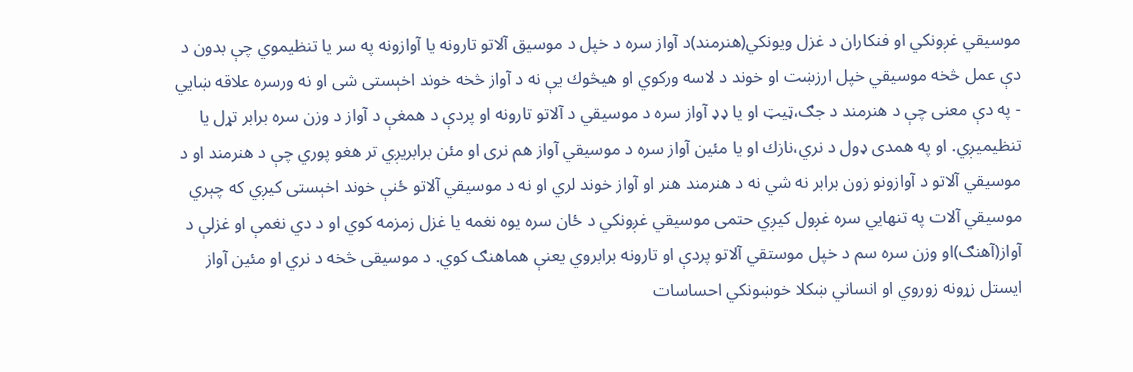موسيقي غږونكي او فنكاران د غزل ويونكي(هنرمند)د آواز سره د خپل د موسيق آلاتو تارونه يا آوازونه په سر يا تنظيموي چې بدون د دې عمل څخه موسيقي خپل ارزښت او خوند د لاسه وركوي او هيڅوك يې نه د آواز څخه خوند اخېستى شى او نه ورسره علاقه ښايي - په دې معنى چې د هنرمند د جګ،ټيټ او يا ډډ آواز سره د موسيقي د آلاتو تارونه او پردې د همغې د آواز د وزن سره برابر تړل يا تنظيميږي. او په همدى ډول د نري،نازك او يا مئين آواز سره د موسيقي آواز هم نرى او مئن برابريږي تر هغو پوري چې د هنرمند او د موسيقي آلاتو د آوازونو زون برابر نه شي نه د هنرمند هنر او آواز خوند لري او نه د موسيقي آلاتو ځنې خوند اخېستى كيږي كه چېري موسيقي آلات په تنهايي سره غږول كيږي حتمى موسيقي غږونكي د ځان سره يوه نغمه يا غزل زمزمه كوي او د دي نغمې او غزلې د آواز(آهنګ)او وزن سره سم د خپل موستقي آلاتو پردې او تارونه برابروي يعنې هماهنګ كوي. د موسيقى څخه د نري او مئين آواز ايستل زړونه زوروي او انساني ښكلا خوښونكي احساسات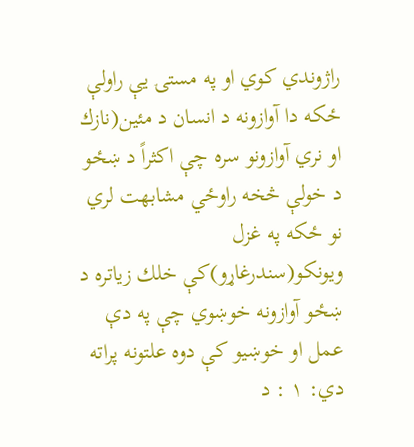راژوندي كوي او په مستۍ يې راولې ځكه دا آوازونه د انسان د مئين(نازك او نري آوازونو سره چې اكثراً د ښځو د خولې څخه راوځي مشابهت لري نو ځكه په غزل ويونكو(سندرغاړو)كې خلك زياتره د ښځو آوازونه خوښوي چې په دې عمل او خوښيو كې دوه علتونه پراته دي: ۱ : د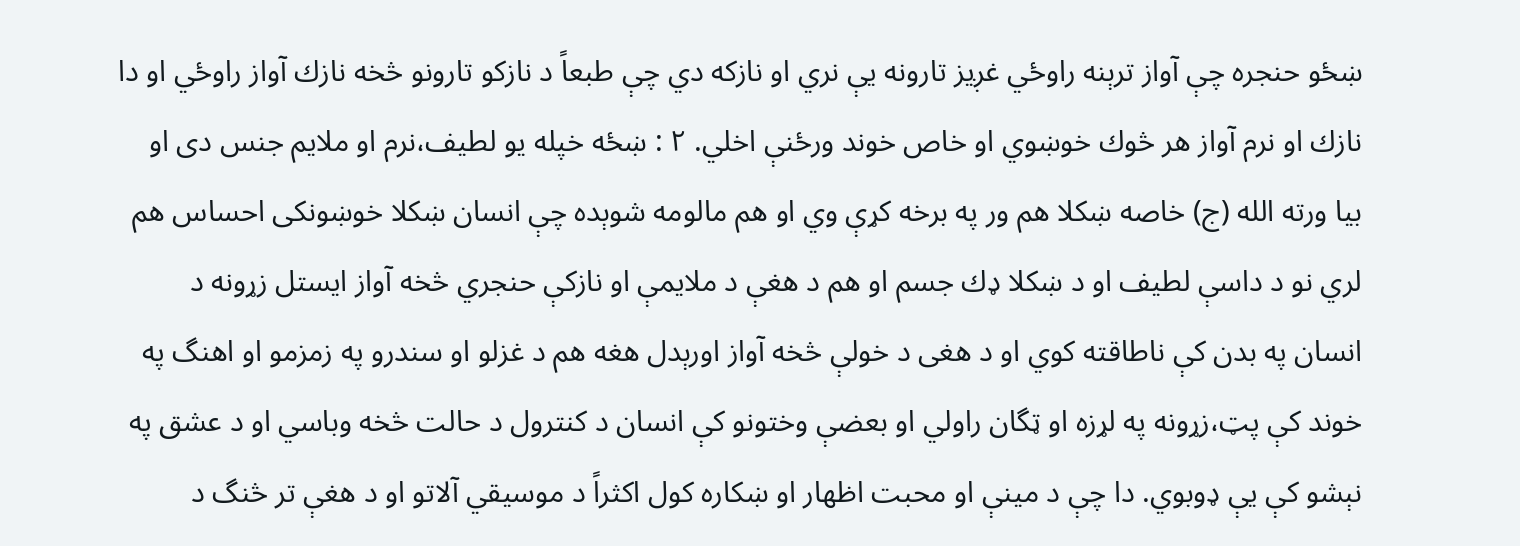ښځو حنجره چې آواز ترېنه راوځي غږيز تارونه يې نري او نازكه دي چې طبعاً د نازكو تارونو څخه نازك آواز راوځي او دا نازك او نرم آواز هر څوك خوښوي او خاص خوند ورځنې اخلي. ۲ : ښځه خپله يو لطيف،نرم او ملايم جنس دى او بيا ورته الله (ج) خاصه ښكلا هم ور په برخه كړې وي او هم مالومه شوېده چې انسان ښكلا خوښونكى احساس هم لري نو د داسې لطيف او د ښكلا ډك جسم او هم د هغې د ملايمې او نازكې حنجري څخه آواز ايستل زړونه د انسان په بدن كې ناطاقته كوي او د هغى د خولې څخه آواز اورېدل هغه هم د غزلو او سندرو په زمزمو او اهنگ په خوند كې پټ،زړونه په لړزه او ټگان راولي او بعضې وختونو كې انسان د كنترول د حالت څخه وباسي او د عشق په نېشو كې يې ډوبوي. دا چې د مينې او محبت اظهار او ښكاره كول اكثراً د موسيقي آلاتو او د هغې تر څنگ د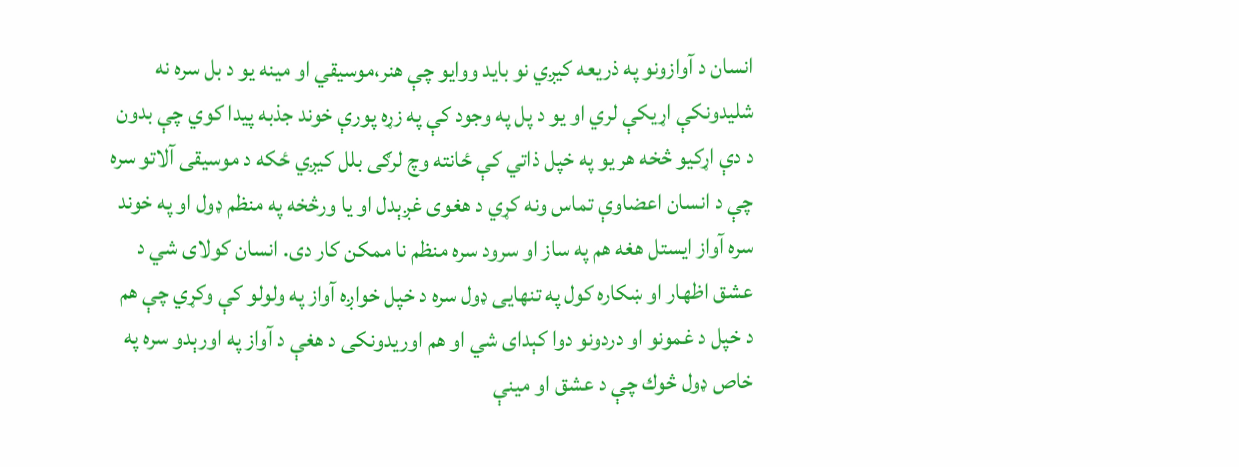انسان د آوازونو په ذريعه كيږي نو بايد ووايو چې هنر،موسيقي او مينه يو د بل سره نه شليدونكې اړيكې لري او يو د پل په وجود كې په زړه پورې خوند جذبه پيدا كوي چې بدون د دې اړكيو څخه هر يو په خپل ذاتي كې ځانته وچ لرګى بلل كيږي ځكه د موسيقى آلاتو سره چې د انسان اعضاوې تماس ونه كړي د هغوى غږېدل او يا ورڅخه په منظم ډول او په خوند سره آواز ايستل هغه هم په ساز او سرود سره منظم نا ممكن كار دى. انسان كولاى شي د عشق اظهار او ښكاره كول په تنهايى ډول سره د خپل خواږه آواز په ولولو كې وكړي چې هم د خپل د غمونو او دردونو دوا كېداى شي او هم اوريدونكى د هغې د آواز په اورېدو سره په خاص ډول څوك چې د عشق او مينې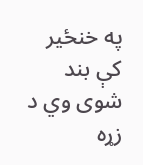په خنځير كې بند شوى وي د زړه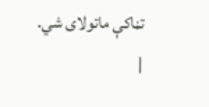تڼاكې ماتولاى شي.
|